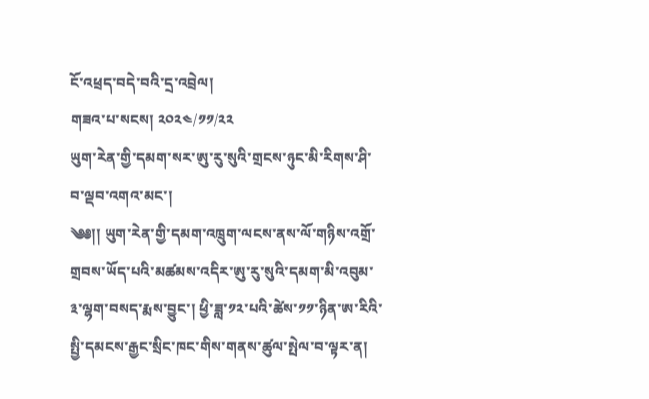ངོ་འཕྲད་བདེ་བའི་དྲ་འབྲེལ།
གཟའ་པ་སངས། ༢༠༢༤/༡༡/༢༢
ཡུག་རེན་གྱི་དམག་སར་ཨུ་རུ་སུའི་གྲངས་ཉུང་མི་རིགས་ཤི་བ་ལྡབ་འགའ་མང་།
༄༅།། ཡུག་རེན་གྱི་དམག་འཁྲུག་ལངས་ནས་ལོ་གཉིས་འགྲོ་གྲབས་ཡོད་པའི་མཚམས་འདིར་ཨུ་རུ་སུའི་དམག་མི་འབུམ་༣་ལྷག་བསད་རྨས་བྱུང་། ཕྱི་ཟླ་༡༢་པའི་ཚེས་༡༡་ཉིན་ཨ་རིའི་སྤྱི་དམངས་རྒྱང་སྲིང་ཁང་གིས་གནས་ཚུལ་སྤེལ་བ་ལྟར་ན།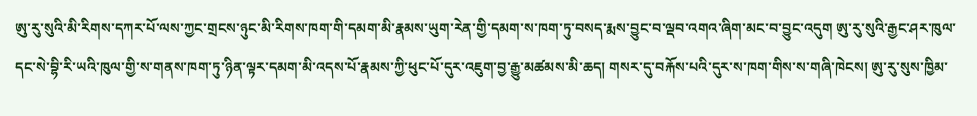ཨུ་རུ་སུའི་མི་རིགས་དཀར་པོ་ལས་ཀྱང་གྲངས་ཉུང་མི་རིགས་ཁག་གི་དམག་མི་རྣམས་ཡུག་རེན་གྱི་དམག་ས་ཁག་ཏུ་བསད་རྨས་བྱུང་བ་ལྡབ་འགའ་ཞིག་མང་བ་བྱུང་འདུག ཨུ་རུ་སུའི་རྒྱང་ཤར་ཁུལ་དང་སེ་བྷི་རི་ཡའི་ཁུལ་གྱི་ས་གནས་ཁག་ཏུ་ཉིན་ལྟར་དམག་མི་འདས་པོ་རྣམས་ཀྱི་ཕུང་པོ་དུར་འཇུག་བྱ་རྒྱུ་མཚམས་མི་ཆད། གསར་དུ་བརྐོས་པའི་དུར་ས་ཁག་གིས་ས་གཞི་ཁེངས། ཨུ་རུ་སུས་ཁྱིམ་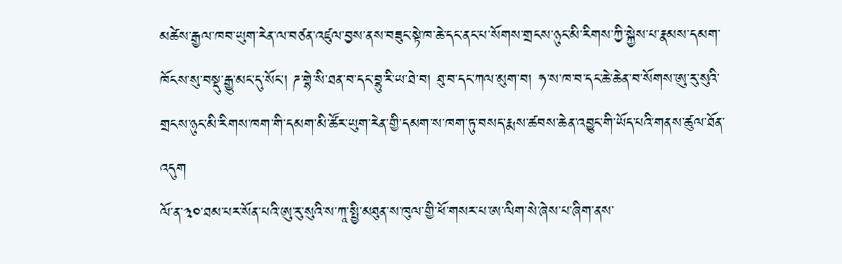མཚེས་རྒྱལ་ཁབ་ཡུག་རེན་ལ་བཙན་འཛུལ་བྱས་ནས་བཟུང་སྟེ་ཁ་ཆེ་དང་ནང་པ་སོགས་གྲངས་ཉུང་མི་རིགས་ཀྱི་སྐྱེས་པ་རྣམས་དམག་ཁོངས་སུ་བསྡུ་རྒྱུ་མང་དུ་སོང་། ཌ་གྷེ་སི་ཐན་བ་དང་བྷུ་རི་ཡ་ཐེ་བ། ཐུ་བ་དང་ཀལ་མུག་བ། ཧ་ས་ཁ་བ་དང་ཆེ་ཆེན་བ་སོགས་ཨུ་རུ་སུའི་གྲངས་ཉུང་མི་རིགས་ཁག་གི་དམག་མི་ཚོར་ཡུག་རེན་གྱི་དམག་ས་ཁག་ཏུ་བསད་རྨས་ཚབས་ཆེན་འབྱུང་གི་ཡོད་པའི་གནས་ཚུལ་ཐོན་འདུག
ལོ་ན་༣༠་ཐམ་པར་སོན་པའི་ཨུ་རུ་སུའི་ས་ཀཱ་སྤྱི་མཐུན་ས་ཁུལ་གྱི་ཕོ་གསར་པ་ཨ་ལིག་སེ་ཞེས་པ་ཞིག་ནས་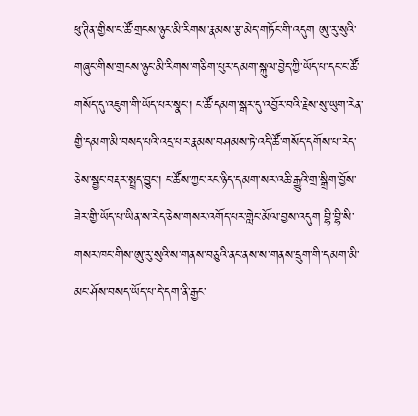ཕུ་ཊིན་གྱིས་ང་ཚོ་གྲངས་ཉུང་མི་རིགས་རྣམས་རྩ་མེད་གཏོང་གི་འདུག ཨུ་རུ་སུའི་གཞུང་གིས་གྲངས་ཉུང་མི་རིགས་གཅིག་པུར་དམག་སྐུལ་བྱེད་ཀྱི་ཡོད་པ་དང་ང་ཚོ་གསོད་དུ་འཇུག་གི་ཡོད་པར་སྣང་། ང་ཚོ་དམག་སྒར་དུ་འབྱོར་བའི་རྗེས་སུ་ཡུག་རེན་གྱི་དམག་མི་བསད་པའི་འདྲ་པར་རྣམས་བཤམས་ཏེ་འདི་ཚོ་གསོད་དགོས་པ་རེད་ཅེས་སྦྱང་བརྡར་སྤྲད་བྱུང་། ང་ཚོས་ཀྱང་རང་ཉིད་དམག་སར་འཆི་རྒྱུའི་གྲ་སྒྲིག་བྱོས་ཟེར་གྱི་ཡོད་པ་ཡིན་ས་རེད་ཅེས་གསར་འགོད་པར་གླེང་མོལ་བྱས་འདུག བྷི་བྷི་སི་གསར་ཁང་གིས་ཨུ་རུ་སུའི་ས་གནས་བཅུའི་ནང་ནས་ས་གནས་དྲུག་གི་དམག་མི་མང་ཤོས་བསད་ཡོད་པ་དེ་དག་ནི་རྒྱང་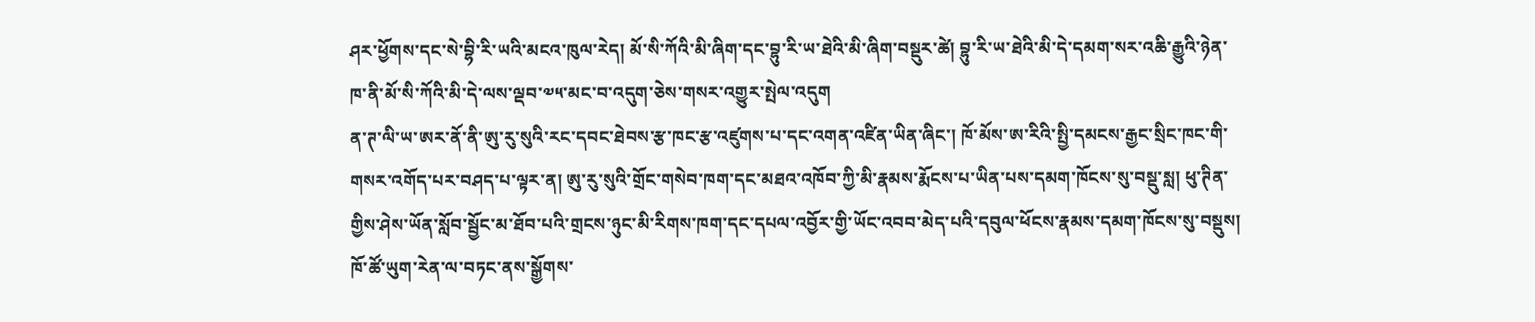ཤར་ཕྱོགས་དང་སེ་བྷི་རི་ཡའི་མངའ་ཁུལ་རེད། མོ་སི་ཀོའི་མི་ཞིག་དང་བྷུ་རི་ཡ་ཐེའི་མི་ཞིག་བསྡུར་ཚེ། བྷུ་རི་ཡ་ཐེའི་མི་དེ་དམག་སར་འཆི་རྒྱུའི་ཉེན་ཁ་ནི་མོ་སི་ཀོའི་མི་དེ་ལས་ལྡབ་༧༥་མང་བ་འདུག་ཅེས་གསར་འགྱུར་སྤེལ་འདུག
ན་ཊ་ལི་ཡ་ཨར་ནོ་ནི་ཨུ་རུ་སུའི་རང་དབང་ཐེབས་རྩ་ཁང་རྩ་འཛུགས་པ་དང་འགན་འཛིན་ཡིན་ཞིང་། ཁོ་མོས་ཨ་རིའི་སྤྱི་དམངས་རྒྱང་སྲིང་ཁང་གི་གསར་འགོད་པར་བཤད་པ་ལྟར་ན། ཨུ་རུ་སུའི་གྲོང་གསེབ་ཁག་དང་མཐའ་འཁོབ་ཀྱི་མི་རྣམས་རྨོངས་པ་ཡིན་པས་དམག་ཁོངས་སུ་བསྡུ་སླ། ཕུ་ཊིན་གྱིས་ཤེས་ཡོན་སློབ་སྦྱོང་མ་ཐོབ་པའི་གྲངས་ཉུང་མི་རིགས་ཁག་དང་དཔལ་འབྱོར་གྱི་ཡོང་འབབ་མེད་པའི་དབུལ་ཕོངས་རྣམས་དམག་ཁོངས་སུ་བསྡུས། ཁོ་ཚོ་ཡུག་རེན་ལ་བཏང་ནས་སྒྱོགས་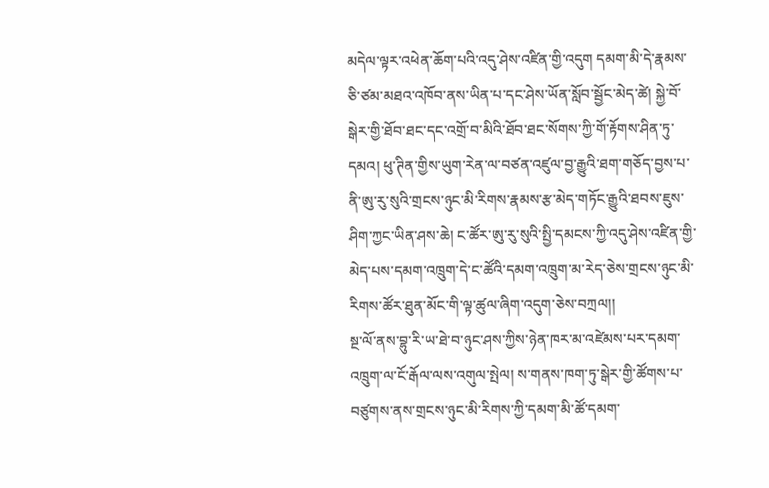མདེལ་ལྟར་འཕེན་ཆོག་པའི་འདུ་ཤེས་འཛིན་གྱི་འདུག དམག་མི་དེ་རྣམས་ཅི་ཙམ་མཐའ་འཁོབ་ནས་ཡིན་པ་དང་ཤེས་ཡོན་སློབ་སྦྱོང་མེད་ཚེ། སྐྱེ་བོ་སྒེར་གྱི་ཐོབ་ཐང་དང་འགྲོ་བ་མིའི་ཐོབ་ཐང་སོགས་ཀྱི་གོ་རྟོགས་ཤིན་ཏུ་དམའ། ཕུ་ཊིན་གྱིས་ཡུག་རེན་ལ་བཙན་འཛུལ་བྱ་རྒྱུའི་ཐག་གཅོད་བྱས་པ་ནི་ཨུ་རུ་སུའི་གྲངས་ཉུང་མི་རིགས་རྣམས་རྩ་མེད་གཏོང་རྒྱུའི་ཐབས་ཇུས་ཤིག་ཀྱང་ཡིན་ཤས་ཆེ། ང་ཚོར་ཨུ་རུ་སུའི་སྤྱི་དམངས་ཀྱི་འདུ་ཤེས་འཛིན་གྱི་མེད་པས་དམག་འཁྲུག་དེ་ང་ཚོའི་དམག་འཁྲུག་མ་རེད་ཅེས་གྲངས་ཉུང་མི་རིགས་ཚོར་ཐུན་མོང་གི་ལྟ་ཚུལ་ཞིག་འདུག་ཅེས་བཀྲལ།།
སྔ་ལོ་ནས་བྷུ་རི་ཡ་ཐེ་བ་ཉུང་ཤས་ཀྱིས་ཉེན་ཁར་མ་འཛེམས་པར་དམག་འཁྲུག་ལ་ངོ་རྒོལ་ལས་འགུལ་སྤེལ། ས་གནས་ཁག་ཏུ་སྒེར་གྱི་ཚོགས་པ་བཙུགས་ནས་གྲངས་ཉུང་མི་རིགས་ཀྱི་དམག་མི་ཚོ་དམག་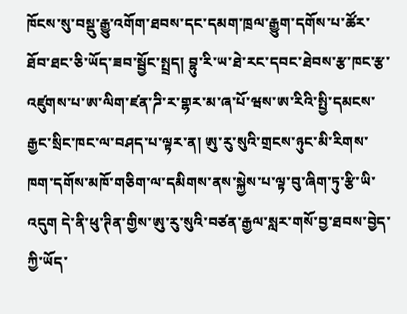ཁོངས་སུ་བསྡུ་རྒྱུ་འགོག་ཐབས་དང་དམག་ཁྲལ་རྒྱུག་དགོས་པ་ཚོར་ཐོབ་ཐང་ཅི་ཡོད་ཟབ་སྦྱོང་སྤྲད། བྷུ་རི་ཡ་ཐེ་རང་དབང་ཐེབས་རྩ་ཁང་རྩ་འཛུགས་པ་ཨ་ལིག་ཛན་ཌི་ར་གྷར་མ་ཞ་པོ་ཝས་ཨ་རིའི་སྤྱི་དམངས་རྒྱང་སྲིང་ཁང་ལ་བཤད་པ་ལྟར་ན། ཨུ་རུ་སུའི་གྲངས་ཉུང་མི་རིགས་ཁག་དགོས་མཁོ་གཅིག་ལ་དམིགས་ནས་སྐྱེས་པ་ལྟ་བུ་ཞིག་ཏུ་རྩི་ཡི་འདུག དེ་ནི་ཕུ་ཊིན་གྱིས་ཨུ་རུ་སུའི་བཙན་རྒྱལ་སླར་གསོ་བྱ་ཐབས་བྱེད་ཀྱི་ཡོད་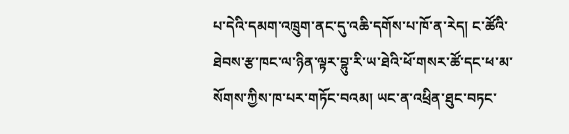པ་དེའི་དམག་འཁྲུག་ནང་དུ་འཆི་དགོས་པ་ཁོ་ན་རེད། ང་ཚོའི་ཐེབས་རྩ་ཁང་ལ་ཉིན་ལྟར་བྷུ་རི་ཡ་ཐེའི་ཕོ་གསར་ཚོ་དང་ཕ་མ་སོགས་ཀྱིས་ཁ་པར་གཏོང་བའམ། ཡང་ན་འཕྲིན་ཐུང་བཏང་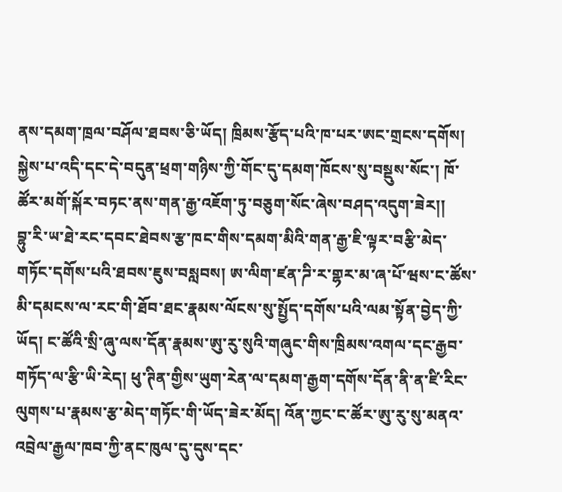ནས་དམག་ཁྲལ་བཤོལ་ཐབས་ཅི་ཡོད། ཁྲིམས་རྩོད་པའི་ཁ་པར་ཨང་གྲངས་དགོས། སྐྱེས་པ་འདི་དང་དེ་བདུན་ཕྲག་གཉིས་ཀྱི་གོང་དུ་དམག་ཁོངས་སུ་བསྡུས་སོང་། ཁོ་ཚོར་མགོ་སྐོར་བཏང་ནས་གན་རྒྱ་འཇོག་ཏུ་བཅུག་སོང་ཞེས་བཤད་འདུག་ཟེར།།
བྷུ་རི་ཡ་ཐེ་རང་དབང་ཐེབས་རྩ་ཁང་གིས་དམག་མིའི་གན་རྒྱ་ཇི་ལྟར་བརྩི་མེད་གཏོང་དགོས་པའི་ཐབས་ཇུས་བསླབས། ཨ་ལིག་ཛན་ཌི་ར་གྷར་མ་ཞ་པོ་ཝས་ང་ཚོས་མི་དམངས་ལ་རང་གི་ཐོབ་ཐང་རྣམས་ལོངས་སུ་སྤྱོད་དགོས་པའི་ལམ་སྟོན་བྱེད་ཀྱི་ཡོད། ང་ཚོའི་སྲི་ཞུ་ལས་དོན་རྣམས་ཨུ་རུ་སུའི་གཞུང་གིས་ཁྲིམས་འགལ་དང་རྒྱབ་གཏོད་ལ་རྩི་ཡི་རེད། ཕུ་ཊིན་གྱིས་ཡུག་རེན་ལ་དམག་རྒྱག་དགོས་དོན་ནི་ན་ཛི་རིང་ལུགས་པ་རྣམས་རྩ་མེད་གཏོང་གི་ཡོད་ཟེར་མོད། འོན་ཀྱང་ང་ཚོར་ཨུ་རུ་སུ་མནའ་འབྲེལ་རྒྱལ་ཁབ་ཀྱི་ནང་ཁུལ་དུ་དུས་དང་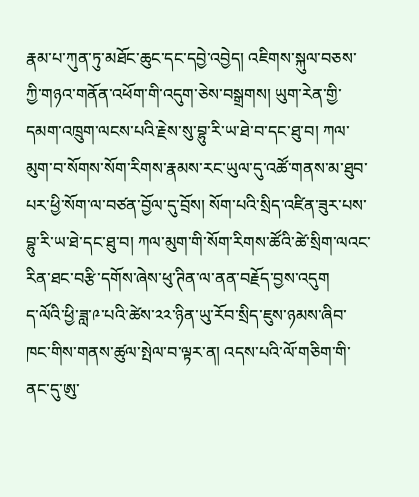རྣམ་པ་ཀུན་ཏུ་མཐོང་ཆུང་དང་དབྱེ་འབྱེད། འཇིགས་སྐུལ་བཅས་ཀྱི་གཉའ་གནོན་འཕོག་གི་འདུག་ཅེས་བསྒྲགས། ཡུག་རེན་གྱི་དམག་འཁྲུག་ལངས་པའི་རྗེས་སུ་བྷུ་རི་ཡ་ཐེ་བ་དང་ཐུ་བ། ཀལ་མུག་བ་སོགས་སོག་རིགས་རྣམས་རང་ཡུལ་དུ་འཚོ་གནས་མ་ཐུབ་པར་ཕྱི་སོག་ལ་བཙན་བྱོལ་དུ་བྲོས། སོག་པའི་སྲིད་འཛིན་ཟུར་པས་བྷུ་རི་ཡ་ཐེ་དང་ཐུ་བ། ཀལ་མུག་གི་སོག་རིགས་ཚོའི་ཚེ་སྲིག་ལའང་རིན་ཐང་བརྩི་དགོས་ཞེས་ཕུ་ཊིན་ལ་ནན་བརྗོད་བྱས་འདུག
ད་ལོའི་ཕྱི་ཟླ་༩་པའི་ཚེས་༢༢་ཉིན་ཡུ་རོབ་སྲིད་ཇུས་ཉམས་ཞིབ་ཁང་གིས་གནས་ཚུལ་སྤེལ་བ་ལྟར་ན། འདས་པའི་ལོ་གཅིག་གི་ནང་དུ་ཨུ་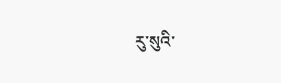རུ་སུའི་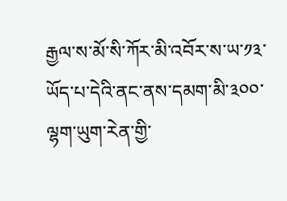རྒྱལ་ས་མོ་སི་ཀོར་མི་འབོར་ས་ཡ་༡༣་ཡོད་པ་དེའི་ནང་ནས་དམག་མི་༣༠༠་ལྷག་ཡུག་རེན་གྱི་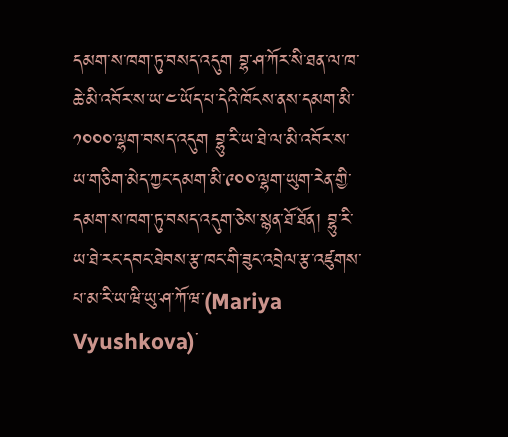དམག་ས་ཁག་ཏུ་བསད་འདུག བྷ་ཤ་ཀོར་སི་ཐན་ལ་ཁ་ཆེ་མི་འབོར་ས་ཡ་༤་ཡོད་པ་དེའི་ཁོངས་ནས་དམག་མི་༡༠༠༠་ལྷག་བསད་འདུག བྷུ་རི་ཡ་ཐེ་ལ་མི་འབོར་ས་ཡ་གཅིག་མེད་ཀྱང་དམག་མི་༩༠༠་ལྷག་ཡུག་རེན་གྱི་དམག་ས་ཁག་ཏུ་བསད་འདུག་ཅེས་སྙན་ཐོ་ཐོན། བྷུ་རི་ཡ་ཐེ་རང་དབང་ཐེབས་རྩ་ཁང་གི་ཟུང་འབྲེལ་རྩ་འཛུགས་པ་མ་རི་ཡ་ཝི་ཡུ་ཤ་ཀོ་ཝ་(Mariya Vyushkova)་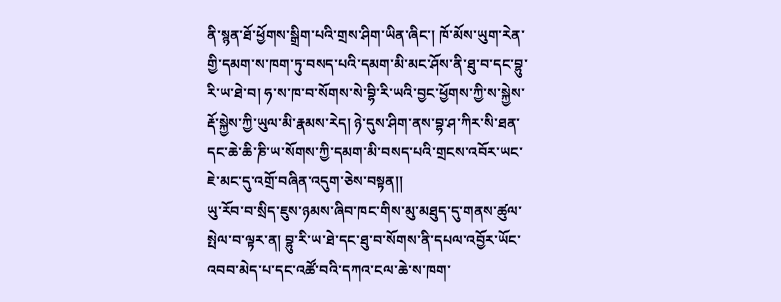ནི་སྙན་ཐོ་ཕྱོགས་སྒྲིག་པའི་གྲས་ཤིག་ཡིན་ཞིང་། ཁོ་མོས་ཡུག་རེན་གྱི་དམག་ས་ཁག་ཏུ་བསད་པའི་དམག་མི་མང་ཤོས་ནི་ཐུ་བ་དང་བྷུ་རི་ཡ་ཐེ་བ། ཧ་ས་ཁ་བ་སོགས་སེ་བྷི་རི་ཡའི་བྱང་ཕྱོགས་ཀྱི་ས་སྐྱེས་རྡོ་སྐྱེས་ཀྱི་ཡུལ་མི་རྣམས་རེད། ཉེ་དུས་ཤིག་ནས་བྷ་ཤ་ཀིར་སི་ཐན་དང་ཆེ་ཆི་ཎི་ཡ་སོགས་ཀྱི་དམག་མི་བསད་པའི་གྲངས་འབོར་ཡང་ཇེ་མང་དུ་འགྲོ་བཞིན་འདུག་ཅེས་བསྟན།།
ཡུ་རོབ་བ་སྲིད་ཇུས་ཉམས་ཞིབ་ཁང་གིས་མུ་མཐུད་དུ་གནས་ཚུལ་སྤེལ་བ་ལྟར་ན། བྷུ་རི་ཡ་ཐེ་དང་ཐུ་བ་སོགས་ནི་དཔལ་འབྱོར་ཡོང་འབབ་མེད་པ་དང་འཚོ་བའི་དཀའ་ངལ་ཆེ་ས་ཁག་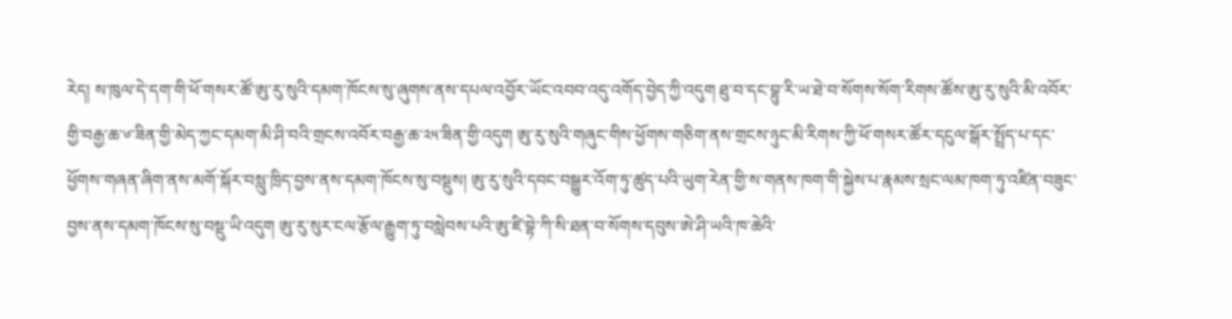རེད། ས་ཁུལ་དེ་དག་གི་ཕོ་གསར་ཚོ་ཨུ་རུ་སུའི་དམག་ཁོངས་སུ་ཞུགས་ནས་དཔལ་འབྱོར་ཡོང་འབབ་འདུ་འགོད་བྱེད་ཀྱི་འདུག ཐུ་བ་དང་བྷུ་རི་ཡ་ཐེ་བ་སོགས་སོག་རིགས་ཚོས་ཨུ་རུ་སུའི་མི་འབོར་གྱི་བརྒྱ་ཆ་༦་ཟིན་གྱི་མེད་ཀྱང་དམག་མི་ཤི་བའི་གྲངས་འབོར་བརྒྱ་ཆ་༢༥་ཟིན་གྱི་འདུག ཨུ་རུ་སུའི་གཞུང་གིས་ཕྱོགས་གཅིག་ནས་གྲངས་ཉུང་མི་རིགས་ཀྱི་ཕོ་གསར་ཚོར་དངུལ་སྒོར་སྤྲོད་པ་དང་ཕྱོགས་གཞན་ཞིག་ནས་མགོ་སྐོར་བསླུ་ཁྲིད་བྱས་ནས་དམག་ཁོངས་སུ་བསྡུས། ཨུ་རུ་སུའི་དབང་བསྒྱུར་འོག་ཏུ་ཚུད་པའི་ཡུག་རེན་གྱི་ས་གནས་ཁག་གི་སྐྱེས་པ་རྣམས་སྲང་ལམ་ཁག་ཏུ་འཛིན་བཟུང་བྱས་ནས་དམག་ཁོངས་སུ་བསྡུ་ཡི་འདུག ཨུ་རུ་སུར་ངལ་རྩོལ་རྒྱུག་ཏུ་བསླེབས་པའི་ཨུ་ཛི་བྷེ་ཀི་སི་ཐན་བ་སོགས་དབུས་ཨེ་ཤི་ཡའི་ཁ་ཆེའི་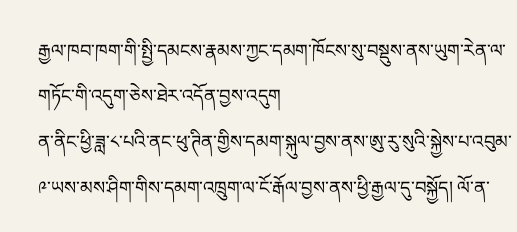རྒྱལ་ཁབ་ཁག་གི་སྤྱི་དམངས་རྣམས་ཀྱང་དམག་ཁོངས་སུ་བསྡུས་ནས་ཡུག་རེན་ལ་གཏོང་གི་འདུག་ཅེས་ཐེར་འདོན་བྱས་འདུག
ན་ནིང་ཕྱི་ཟླ་༨་པའི་ནང་ཕུ་ཊིན་གྱིས་དམག་སྐུལ་བྱས་ནས་ཨུ་རུ་སུའི་སྐྱེས་པ་འབུམ་༩་ཡས་མས་ཤིག་གིས་དམག་འཁྲུག་ལ་ངོ་རྒོལ་བྱས་ནས་ཕྱི་རྒྱལ་དུ་བསྐྱོད། ལོ་ན་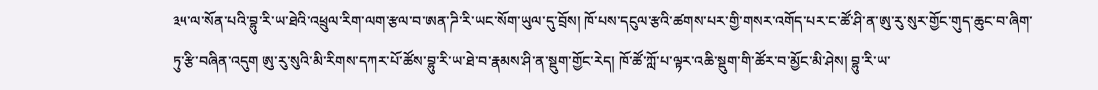༣༥་ལ་སོན་པའི་བྷུ་རི་ཡ་ཐེའི་འཕྲུལ་རིག་ལག་རྩལ་བ་ཨན་ཌི་རི་ཡང་སོག་ཡུལ་དུ་བྲོས། ཁོ་པས་དངུལ་རྩའི་ཚགས་པར་གྱི་གསར་འགོད་པར་ང་ཚོ་ཤི་ན་ཨུ་རུ་སུར་གྱོང་གུད་ཆུང་བ་ཞིག་ཏུ་རྩི་བཞིན་འདུག ཨུ་རུ་སུའི་མི་རིགས་དཀར་པོ་ཚོས་བྷུ་རི་ཡ་ཐེ་བ་རྣམས་ཤི་ན་སྡུག་གྱོང་རེད། ཁོ་ཚོ་ཀློ་པ་ལྟར་འཆི་སྡུག་གི་ཚོར་བ་མྱོང་མི་ཤེས། བྷུ་རི་ཡ་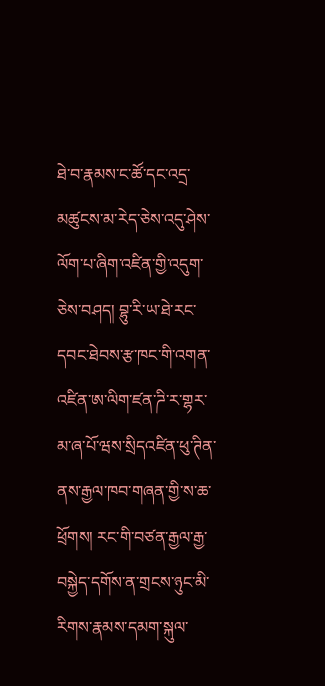ཐེ་བ་རྣམས་ང་ཚོ་དང་འདྲ་མཚུངས་མ་རེད་ཅེས་འདུ་ཤེས་ལོག་པ་ཞིག་འཛིན་གྱི་འདུག་ཅེས་བཤད། བྷུ་རི་ཡ་ཐེ་རང་དབང་ཐེབས་རྩ་ཁང་གི་འགན་འཛིན་ཨ་ལིག་ཛན་ཌི་ར་གྷར་མ་ཞ་པོ་ཝས་སྲིདའཛིན་ཕུ་ཊིན་ནས་རྒྱལ་ཁབ་གཞན་གྱི་ས་ཆ་ཕྲོགས། རང་གི་བཙན་རྒྱལ་རྒྱ་བསྐྱེད་དགོས་ན་གྲངས་ཉུང་མི་རིགས་རྣམས་དམག་སྐུལ་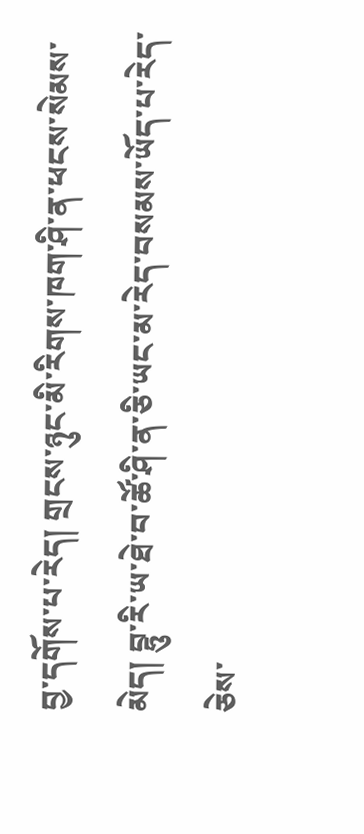བྱ་དགོས་པ་རེད། གྲངས་ཉུང་མི་རིགས་ཁག་ཤི་ན་ཕངས་སེམས་མེད། བྷུ་རི་ཡ་ཐེ་བ་ཚོ་ཤི་ན་ཅི་ཡང་མ་རེད་བསམས་ཡོད་པ་རེད་ཅེས་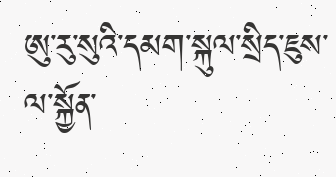ཨུ་རུ་སུའི་དམག་སྐུལ་སྲིད་ཇུས་ལ་སྐྱོན་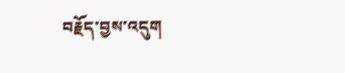བརྗོད་བྱས་འདུག